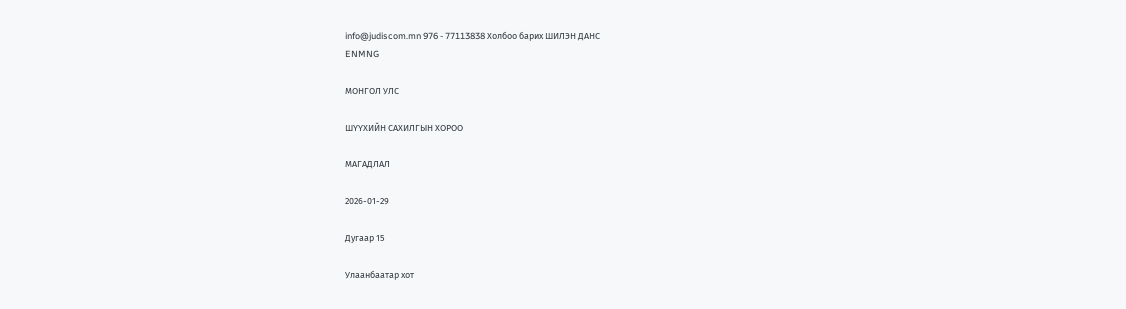info@judiscom.mn 976 - 77113838 Холбоо барих ШИЛЭН ДАНС
ENMNG

МОНГОЛ УЛС

ШҮҮХИЙН САХИЛГЫН ХОРОО

МАГАДЛАЛ

2026-01-29

Дугаар 15

Улаанбаатар хот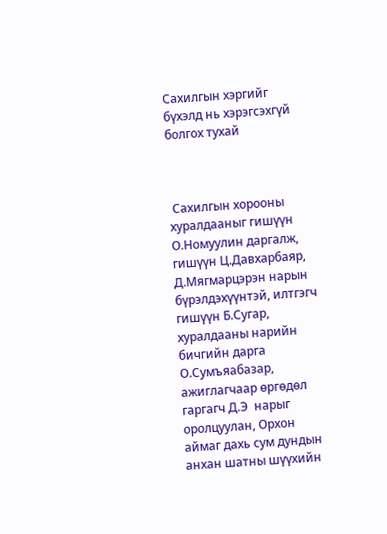Сахилгын хэргийг бүхэлд нь хэрэгсэхгүй болгох тухай



 Сахилгын хорооны хуралдааныг гишүүн О.Номуулин даргалж, гишүүн Ц.Давхарбаяр, Д.Мягмарцэрэн нарын бүрэлдэхүүнтэй, илтгэгч гишүүн Б.Сугар, хуралдааны нарийн бичгийн дарга О.Сумъяабазар, ажиглагчаар өргөдөл гаргагч Д.Э  нарыг оролцуулан, Орхон аймаг дахь сум дундын анхан шатны шүүхийн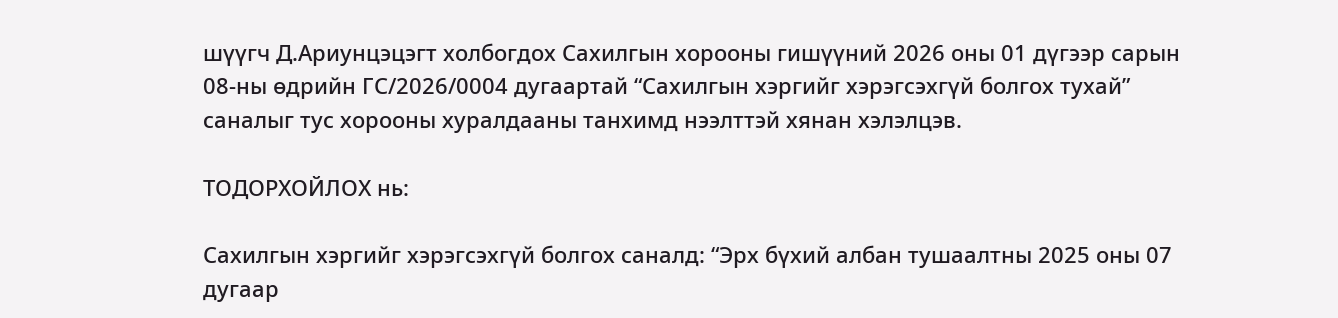шүүгч Д.Ариунцэцэгт холбогдох Сахилгын хорооны гишүүний 2026 оны 01 дүгээр сарын 08-ны өдрийн ГС/2026/0004 дугаартай “Сахилгын хэргийг хэрэгсэхгүй болгох тухай” саналыг тус хорооны хуралдааны танхимд нээлттэй хянан хэлэлцэв.

ТОДОРХОЙЛОХ нь:

Сахилгын хэргийг хэрэгсэхгүй болгох саналд: “Эрх бүхий албан тушаалтны 2025 оны 07 дугаар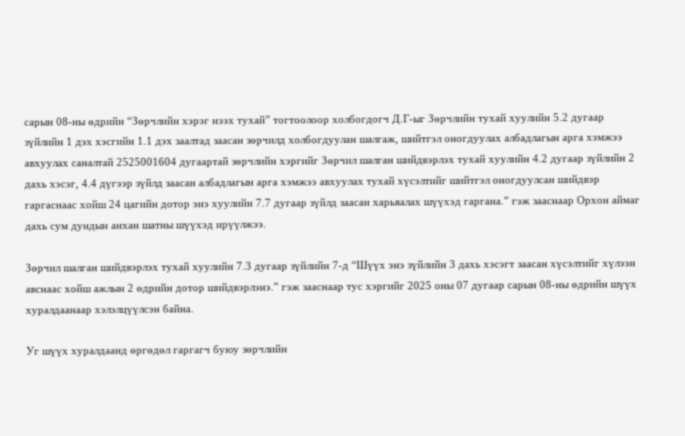сарын 08-ны өдрийн “Зөрчлийн хэрэг нээх тухай” тогтоолоор холбогдогч Д.Г-ыг Зөрчлийн тухай хуулийн 5.2 дугаар зүйлийн 1 дэх хэсгийн 1.1 дэх заалтад заасан зөрчилд холбогдуулан шалгаж, шийтгэл оногдуулах албадлагын арга хэмжээ авхуулах саналтай 2525001604 дугаартай зөрчлийн хэргийг Зөрчил шалган шийдвэрлэх тухай хуулийн 4.2 дугаар зүйлийн 2 дахь хэсэг, 4.4 дүгээр зүйлд заасан албадлагын арга хэмжээ авхуулах тухай хүсэлтийг шийтгэл оногдуулсан шийдвэр гаргаснаас хойш 24 цагийн дотор энэ хуулийн 7.7 дугаар зүйлд заасан харьяалах шүүхэд гаргана.” гэж зааснаар Орхон аймаг дахь сум дундын анхан шатны шүүхэд ирүүлжээ.

Зөрчил шалган шийдвэрлэх тухай хуулийн 7.3 дугаар зүйлийн 7-д “Шүүх энэ зүйлийн 3 дахь хэсэгт заасан хүсэлтийг хүлээн авснаас хойш ажлын 2 өдрийн дотор шийдвэрлэнэ.” гэж зааснаар тус хэргийг 2025 оны 07 дугаар сарын 08-ны өдрийн шүүх хуралдаанаар хэлэлцүүлсэн байна.

Уг шүүх хуралдаанд өргөдөл гаргагч буюу зөрчлийн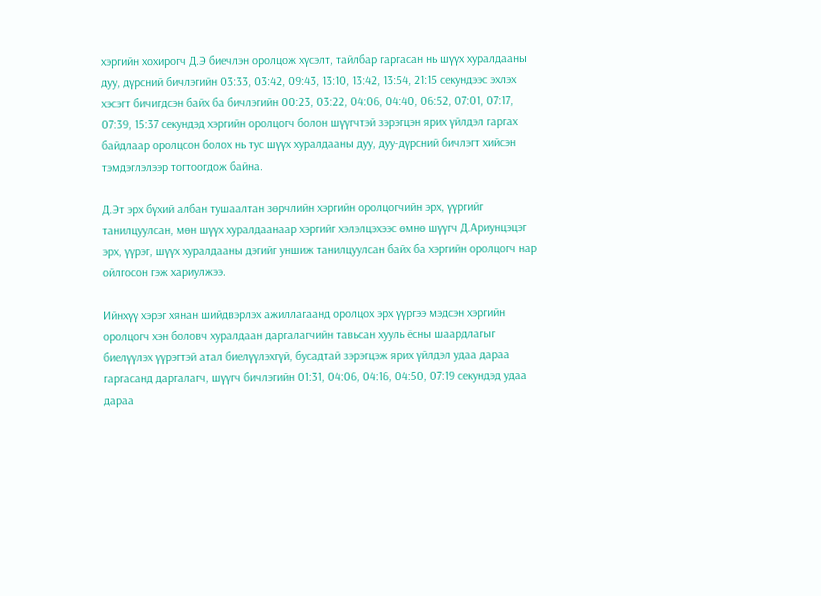хэргийн хохирогч Д.Э биечлэн оролцож хүсэлт, тайлбар гаргасан нь шүүх хуралдааны дуу, дүрсний бичлэгийн 03:33, 03:42, 09:43, 13:10, 13:42, 13:54, 21:15 секундээс эхлэх хэсэгт бичигдсэн байх ба бичлэгийн 00:23, 03:22, 04:06, 04:40, 06:52, 07:01, 07:17, 07:39, 15:37 секундэд хэргийн оролцогч болон шүүгчтэй зэрэгцэн ярих үйлдэл гаргах байдлаар оролцсон болох нь тус шүүх хуралдааны дуу, дуу-дүрсний бичлэгт хийсэн тэмдэглэлээр тогтоогдож байна.

Д.Эт эрх бүхий албан тушаалтан зөрчлийн хэргийн оролцогчийн эрх, үүргийг танилцуулсан, мөн шүүх хуралдаанаар хэргийг хэлэлцэхээс өмнө шүүгч Д.Ариунцэцэг эрх, үүрэг, шүүх хуралдааны дэгийг уншиж танилцуулсан байх ба хэргийн оролцогч нар ойлгосон гэж хариулжээ.

Ийнхүү хэрэг хянан шийдвэрлэх ажиллагаанд оролцох эрх үүргээ мэдсэн хэргийн оролцогч хэн боловч хуралдаан даргалагчийн тавьсан хууль ёсны шаардлагыг биелүүлэх үүрэгтэй атал биелүүлэхгүй, бусадтай зэрэгцэж ярих үйлдэл удаа дараа гаргасанд даргалагч, шүүгч бичлэгийн 01:31, 04:06, 04:16, 04:50, 07:19 секундэд удаа дараа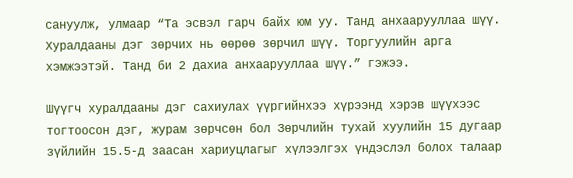сануулж, улмаар “Та эсвэл гарч байх юм уу. Танд анхаарууллаа шүү. Хуралдааны дэг зөрчих нь өөрөө зөрчил шүү. Торгуулийн арга хэмжээтэй. Танд би 2 дахиа анхаарууллаа шүү.” гэжээ.

Шүүгч хуралдааны дэг сахиулах үүргийнхээ хүрээнд хэрэв шүүхээс тогтоосон дэг, журам зөрчсөн бол Зөрчлийн тухай хуулийн 15 дугаар зүйлийн 15.5-д заасан хариуцлагыг хүлээлгэх үндэслэл болох талаар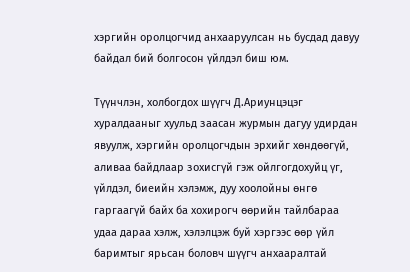хэргийн оролцогчид анхааруулсан нь бусдад давуу байдал бий болгосон үйлдэл биш юм.

Түүнчлэн, холбогдох шүүгч Д.Ариунцэцэг хуралдааныг хуульд заасан журмын дагуу удирдан явуулж, хэргийн оролцогчдын эрхийг хөндөөгүй, аливаа байдлаар зохисгүй гэж ойлгогдохуйц үг, үйлдэл, биеийн хэлэмж, дуу хоолойны өнгө гаргаагүй байх ба хохирогч өөрийн тайлбараа удаа дараа хэлж, хэлэлцэж буй хэргээс өөр үйл баримтыг ярьсан боловч шүүгч анхааралтай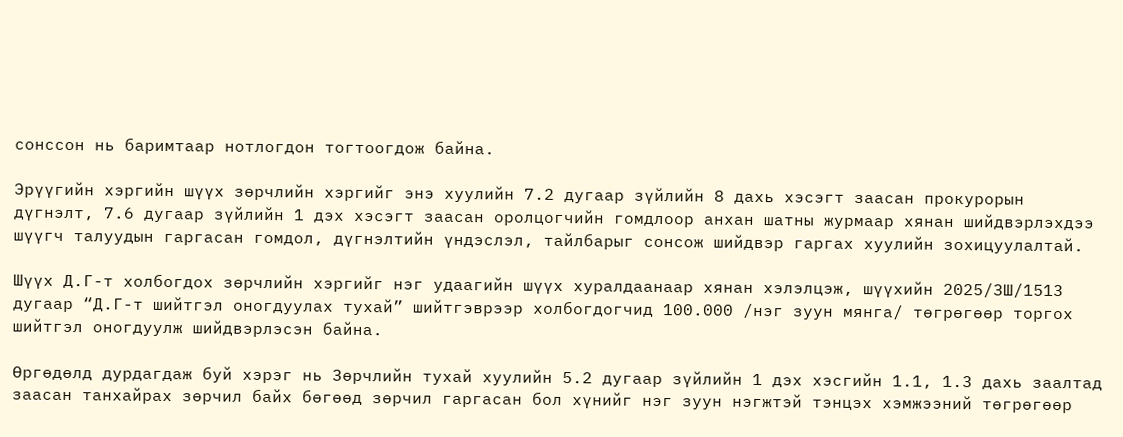сонссон нь баримтаар нотлогдон тогтоогдож байна.

Эрүүгийн хэргийн шүүх зөрчлийн хэргийг энэ хуулийн 7.2 дугаар зүйлийн 8 дахь хэсэгт заасан прокурорын дүгнэлт, 7.6 дугаар зүйлийн 1 дэх хэсэгт заасан оролцогчийн гомдлоор анхан шатны журмаар хянан шийдвэрлэхдээ шүүгч талуудын гаргасан гомдол, дүгнэлтийн үндэслэл, тайлбарыг сонсож шийдвэр гаргах хуулийн зохицуулалтай.

Шүүх Д.Г-т холбогдох зөрчлийн хэргийг нэг удаагийн шүүх хуралдаанаар хянан хэлэлцэж, шүүхийн 2025/ЗШ/1513 дугаар “Д.Г-т шийтгэл оногдуулах тухай” шийтгэврээр холбогдогчид 100.000 /нэг зуун мянга/ төгрөгөөр торгох шийтгэл оногдуулж шийдвэрлэсэн байна.

Өргөдөлд дурдагдаж буй хэрэг нь Зөрчлийн тухай хуулийн 5.2 дугаар зүйлийн 1 дэх хэсгийн 1.1, 1.3 дахь заалтад заасан танхайрах зөрчил байх бөгөөд зөрчил гаргасан бол хүнийг нэг зуун нэгжтэй тэнцэх хэмжээний төгрөгөөр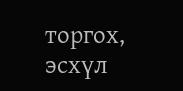торгох, эсхүл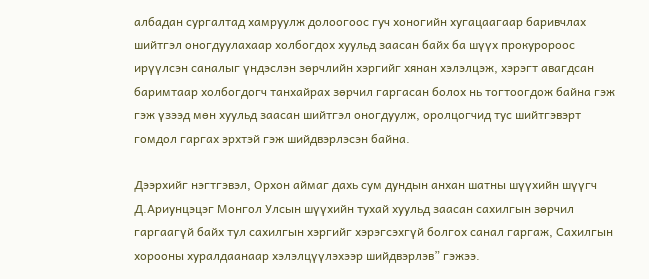албадан сургалтад хамруулж долоогоос гуч хоногийн хугацаагаар баривчлах шийтгэл оногдуулахаар холбогдох хуульд заасан байх ба шүүх прокуророос ирүүлсэн саналыг үндэслэн зөрчлийн хэргийг хянан хэлэлцэж, хэрэгт авагдсан баримтаар холбогдогч танхайрах зөрчил гаргасан болох нь тогтоогдож байна гэж гэж үзээд мөн хуульд заасан шийтгэл оногдуулж, оролцогчид тус шийтгэвэрт гомдол гаргах эрхтэй гэж шийдвэрлэсэн байна.

Дээрхийг нэгтгэвэл, Орхон аймаг дахь сум дундын анхан шатны шүүхийн шүүгч Д.Ариунцэцэг Монгол Улсын шүүхийн тухай хуульд заасан сахилгын зөрчил гаргаагүй байх тул сахилгын хэргийг хэрэгсэхгүй болгох санал гаргаж, Сахилгын хорооны хуралдаанаар хэлэлцүүлэхээр шийдвэрлэв” гэжээ.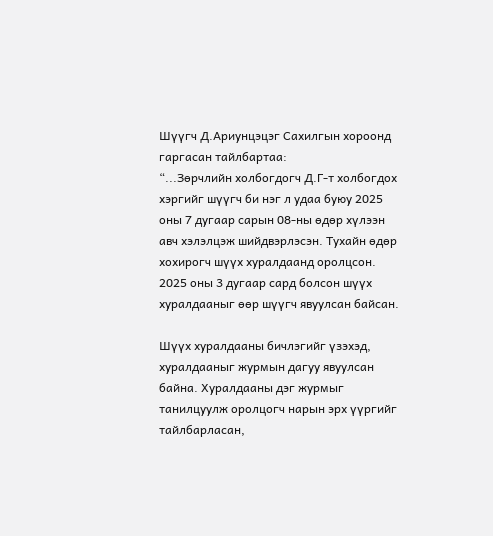Шүүгч Д.Ариунцэцэг Сахилгын хороонд гаргасан тайлбартаа:                  “...Зөрчлийн холбогдогч Д.Г-т холбогдох хэргийг шүүгч би нэг л удаа буюу 2025 оны 7 дугаар сарын 08-ны өдөр хүлээн авч хэлэлцэж шийдвэрлэсэн. Тухайн өдөр хохирогч шүүх хуралдаанд оролцсон. 2025 оны 3 дугаар сард болсон шүүх хуралдааныг өөр шүүгч явуулсан байсан.

Шүүх хуралдааны бичлэгийг үзэхэд, хуралдааныг журмын дагуу явуулсан байна. Хуралдааны дэг журмыг танилцуулж оролцогч нарын эрх үүргийг тайлбарласан,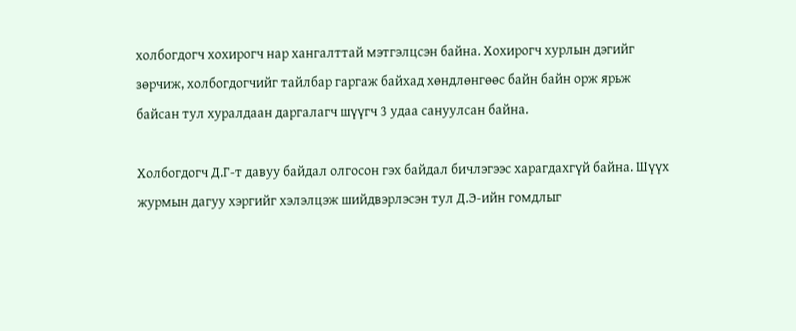холбогдогч хохирогч нар хангалттай мэтгэлцсэн байна. Хохирогч хурлын дэгийг зөрчиж, холбогдогчийг тайлбар гаргаж байхад хөндлөнгөөс байн байн орж ярьж байсан тул хуралдаан даргалагч шүүгч 3 удаа сануулсан байна.

Холбогдогч Д.Г-т давуу байдал олгосон гэх байдал бичлэгээс харагдахгүй байна. Шүүх журмын дагуу хэргийг хэлэлцэж шийдвэрлэсэн тул Д.Э-ийн гомдлыг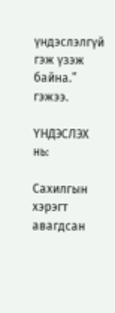үндэслэлгүй гэж үзэж байна.” гэжээ.

ҮНДЭСЛЭХ нь:

Сахилгын хэрэгт авагдсан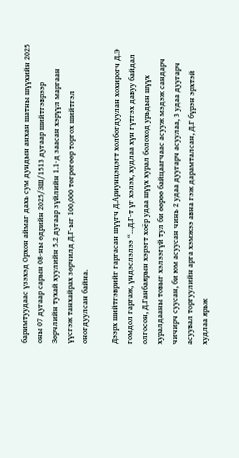баримтуудаас үзэхэд Орхон аймаг дахь сум дундын анхан шатны шүүхийн 2025 оны 07 дугаар сарын 08-ны өдрийн 2025/ЗШ/1513 дугаар шийтгэврээр Зөрчлийн тухай хуулийн 5.2 дугаар зүйлийн 1.1-д заасан хэрүүл маргаан үүсгэж танхайрах зөрчилд Д.Г-ыг 100,000 төгрөгөөр торгох шийтгэл оногдуулсан байна.

Дээрх шийтгэврийг гаргасан шүүгч Д.Ариунцэцэгт холбогдуулан хохирогч Д.Э гомдол гаргаж, үндэслэлээ “...Д.Г-т үг хэлэх, худлаа хүн гүтгэх давуу байдал олгосон, Д.Ганбаярын хэрэгт хоёр удаа шүүх хурал болоход урьдын шүүх хуралдааны товыг хэлээгүй тул би өөрөө байцаагчаас асууж мэдэж сандарч чичирч суусан, би юм асуусан чинь 2 удаа дуугарч асуулаа, 3 удаа дуугарч асуувал торгуулийн арга хэмжээ авна гэж дарамталсан, Д.Г бүрэн эрхтэй худлаа ярьж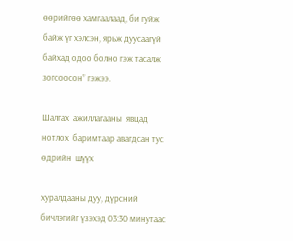өөрийгөө хамгаалаад, би гуйж байж үг хэлсэн, ярьж дуусаагүй байхад одоо болно гэж тасалж зогсоосон” гэжээ.

Шалгах  ажиллагааны  явцад  нотлох  баримтаар авагдсан тус  өдрийн  шүүх

хуралдааны дуу, дүрсний бичлэгийг үзэхэд 03:30 минутаас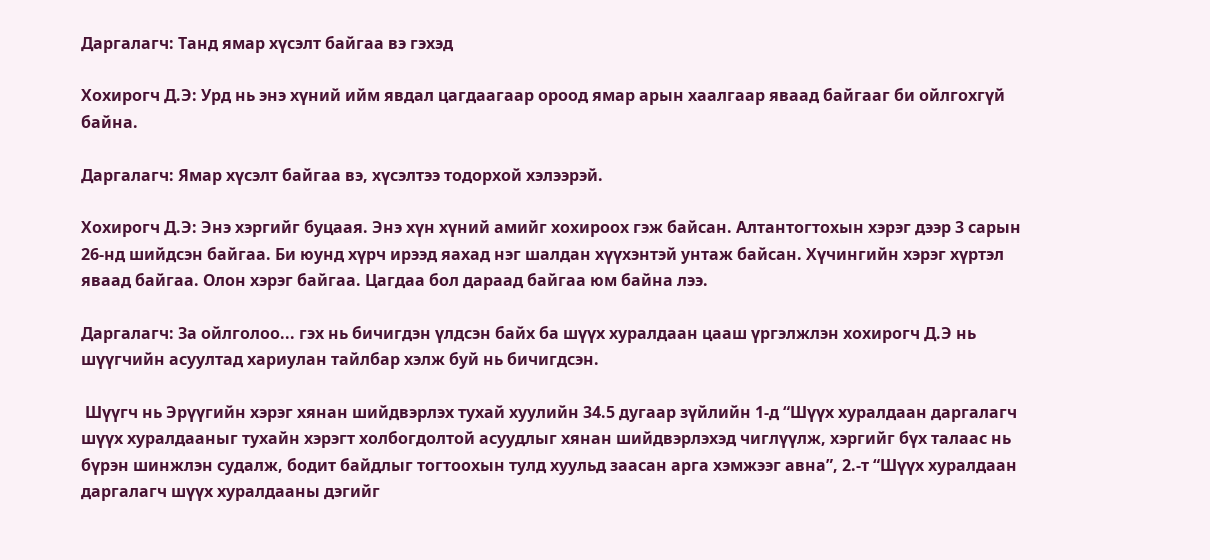Даргалагч: Танд ямар хүсэлт байгаа вэ гэхэд

Хохирогч Д.Э: Урд нь энэ хүний ийм явдал цагдаагаар ороод ямар арын хаалгаар яваад байгааг би ойлгохгүй байна.

Даргалагч: Ямар хүсэлт байгаа вэ, хүсэлтээ тодорхой хэлээрэй.

Хохирогч Д.Э: Энэ хэргийг буцаая. Энэ хүн хүний амийг хохироох гэж байсан. Алтантогтохын хэрэг дээр 3 сарын 26-нд шийдсэн байгаа. Би юунд хүрч ирээд яахад нэг шалдан хүүхэнтэй унтаж байсан. Хүчингийн хэрэг хүртэл яваад байгаа. Олон хэрэг байгаа. Цагдаа бол дараад байгаа юм байна лээ.

Даргалагч: За ойлголоо... гэх нь бичигдэн үлдсэн байх ба шүүх хуралдаан цааш үргэлжлэн хохирогч Д.Э нь шүүгчийн асуултад хариулан тайлбар хэлж буй нь бичигдсэн.

 Шүүгч нь Эрүүгийн хэрэг хянан шийдвэрлэх тухай хуулийн 34.5 дугаар зүйлийн 1-д “Шүүх хуралдаан даргалагч шүүх хуралдааныг тухайн хэрэгт холбогдолтой асуудлыг хянан шийдвэрлэхэд чиглүүлж, хэргийг бүх талаас нь бүрэн шинжлэн судалж, бодит байдлыг тогтоохын тулд хуульд заасан арга хэмжээг авна”, 2.-т “Шүүх хуралдаан даргалагч шүүх хуралдааны дэгийг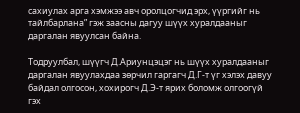сахиулах арга хэмжээ авч оролцогчид эрх, үүргийг нь тайлбарлана” гэж заасны дагуу шүүх хуралдааныг даргалан явуулсан байна.

Тодруулбал, шүүгч Д.Ариунцэцэг нь шүүх хуралдааныг даргалан явуулахдаа зөрчил гаргагч Д.Г-т үг хэлэх давуу байдал олгосон, хохирогч Д.Э-т ярих боломж олгоогүй гэх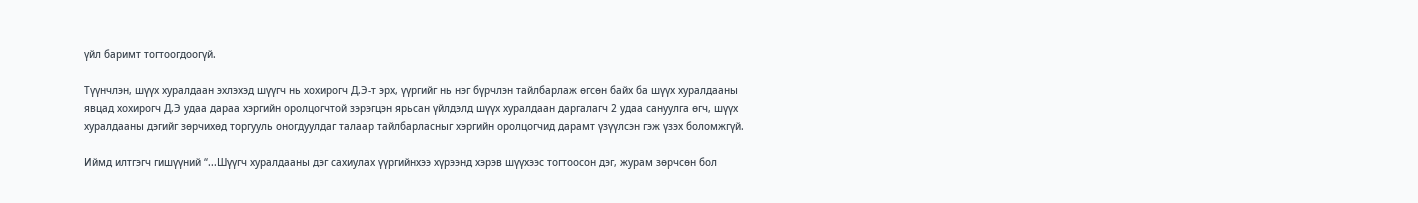үйл баримт тогтоогдоогүй.

Түүнчлэн, шүүх хуралдаан эхлэхэд шүүгч нь хохирогч Д.Э-т эрх, үүргийг нь нэг бүрчлэн тайлбарлаж өгсөн байх ба шүүх хуралдааны явцад хохирогч Д.Э удаа дараа хэргийн оролцогчтой зэрэгцэн ярьсан үйлдэлд шүүх хуралдаан даргалагч 2 удаа сануулга өгч, шүүх хуралдааны дэгийг зөрчихөд торгууль оногдуулдаг талаар тайлбарласныг хэргийн оролцогчид дарамт үзүүлсэн гэж үзэх боломжгүй.

Иймд илтгэгч гишүүний “...Шүүгч хуралдааны дэг сахиулах үүргийнхээ хүрээнд хэрэв шүүхээс тогтоосон дэг, журам зөрчсөн бол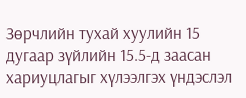Зөрчлийн тухай хуулийн 15 дугаар зүйлийн 15.5-д заасан хариуцлагыг хүлээлгэх үндэслэл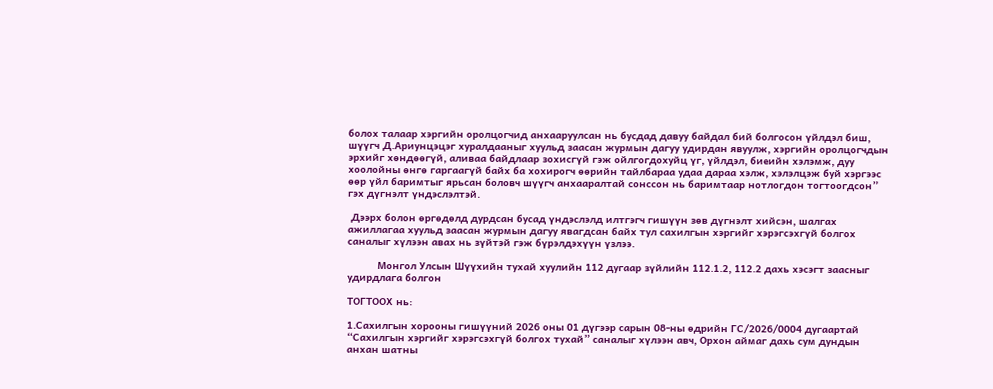болох талаар хэргийн оролцогчид анхааруулсан нь бусдад давуу байдал бий болгосон үйлдэл биш, шүүгч Д.Ариунцэцэг хуралдааныг хуульд заасан журмын дагуу удирдан явуулж, хэргийн оролцогчдын эрхийг хөндөөгүй, аливаа байдлаар зохисгүй гэж ойлгогдохуйц үг, үйлдэл, биеийн хэлэмж, дуу хоолойны өнгө гаргаагүй байх ба хохирогч өөрийн тайлбараа удаа дараа хэлж, хэлэлцэж буй хэргээс өөр үйл баримтыг ярьсан боловч шүүгч анхааралтай сонссон нь баримтаар нотлогдон тогтоогдсон” гэх дүгнэлт үндэслэлтэй.

 Дээрх болон өргөдөлд дурдсан бусад үндэслэлд илтгэгч гишүүн зөв дүгнэлт хийсэн, шалгах ажиллагаа хуульд заасан журмын дагуу явагдсан байх тул сахилгын хэргийг хэрэгсэхгүй болгох саналыг хүлээн авах нь зүйтэй гэж бүрэлдэхүүн үзлээ.

          Монгол Улсын Шүүхийн тухай хуулийн 112 дугаар зүйлийн 112.1.2, 112.2 дахь хэсэгт заасныг удирдлага болгон

ТОГТООХ нь:

1.Сахилгын хорооны гишүүний 2026 оны 01 дүгээр сарын 08-ны өдрийн ГС/2026/0004 дугаартай “Сахилгын хэргийг хэрэгсэхгүй болгох тухай” саналыг хүлээн авч, Орхон аймаг дахь сум дундын анхан шатны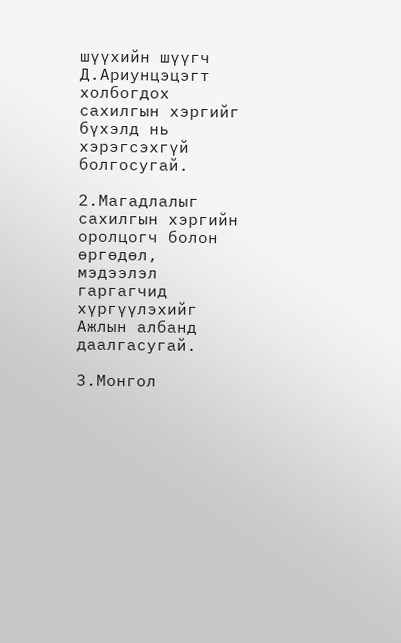шүүхийн шүүгч Д.Ариунцэцэгт холбогдох сахилгын хэргийг бүхэлд нь хэрэгсэхгүй болгосугай.

2.Магадлалыг сахилгын хэргийн оролцогч болон өргөдөл, мэдээлэл гаргагчид хүргүүлэхийг Ажлын албанд даалгасугай.

3.Монгол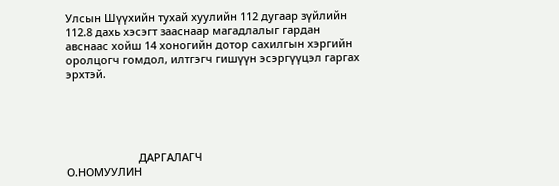Улсын Шүүхийн тухай хуулийн 112 дугаар зүйлийн 112.8 дахь хэсэгт зааснаар магадлалыг гардан авснаас хойш 14 хоногийн дотор сахилгын хэргийн оролцогч гомдол, илтгэгч гишүүн эсэргүүцэл гаргах эрхтэй.





                        ДАРГАЛАГЧ                                    О.НОМУУЛИН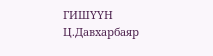ГИШҮҮН                                          Ц.Давхарбаяр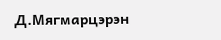Д.Мягмарцэрэн